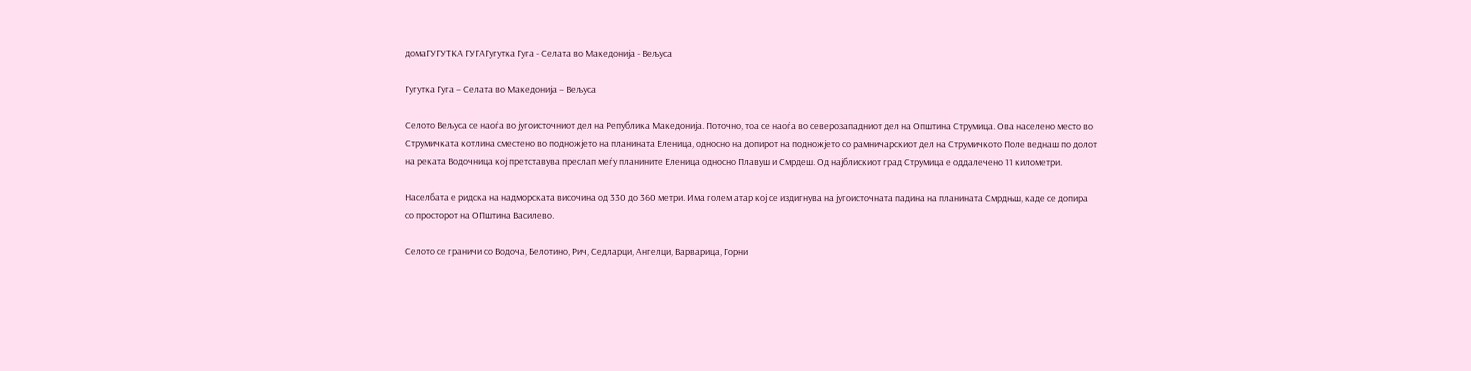домаГУГУТКА ГУГАГугутка Гуга - Селата во Македонија - Вељуса

Гугутка Гуга – Селата во Македонија – Вељуса

Селото Вељуса се наоѓа во југоисточниот дел на Република Македонија. Поточно, тоа се наоѓа во северозападниот дел на Општина Струмица. Ова населено место во Струмичката котлина сместено во подножјето на планината Еленица, односно на допирот на подножјето со рамничарскиот дел на Струмичкото Поле веднаш по долот на реката Водочница кој претставува преслап меѓу планините Еленица односно Плавуш и Смрдеш. Од најблискиот град Струмица е оддалечено 11 километри.

Населбата е ридска на надморската височина од 330 до 360 метри. Има голем атар кој се издигнува на југоисточната падина на планината Смрдњш, каде се допира со просторот на ОПштина Василево.

Селото се граничи со Водоча, Белотино, Рич, Седларци, Ангелци, Варварица, Горни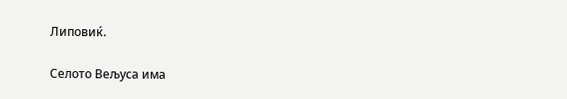Липовиќ.

Селото Вељуса има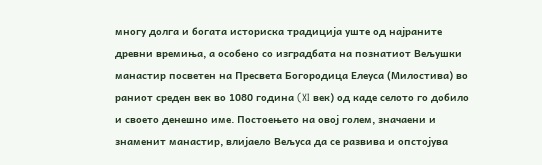многу долга и богата историска традиција уште од најраните древни времиња, а особено со изградбата на познатиот Вељушки манастир посветен на Пресвета Богородица Елеуса (Милостива) во раниот среден век во 1080 година (XI век) од каде селото го добило и своето денешно име. Постоењето на овој голем, значаени и знаменит манастир, влијаело Вељуса да се развива и опстојува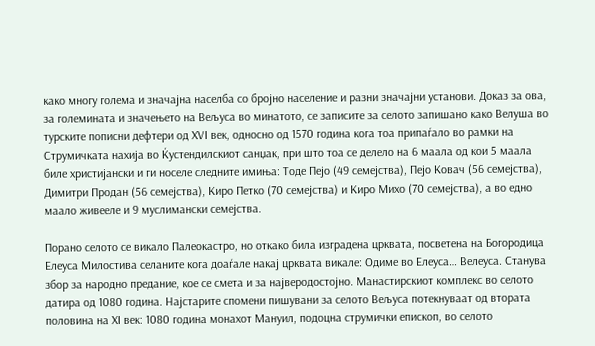како многу голема и значајна населба со бројно население и разни значајни установи. Доказ за ова, за големината и значењето на Вељуса во минатото, се записите за селото запишано како Велуша во турските пописни дефтери од XVI век, односно од 1570 година кога тоа припаѓало во рамки на Струмичката нахија во Ќустендилскиот санџак, при што тоа се делело на 6 маала од кои 5 маала биле христијански и ги носеле следните имиња: Тоде Пејо (49 семејства), Пејо Ковач (56 семејства), Димитри Продан (56 семејства), Киро Петко (70 семејства) и Киро Михо (70 семејства), а во едно маало живееле и 9 муслимански семејства.

Порано селото се викало Палеокастро, но откако била изградена црквата, посветена на Богородица Елеуса Милостива селаните кога доаѓале накај црквата викале: Одиме во Елеуса… Велеуса. Станува збор за народно предание, кое се смета и за најверодостојно. Манастирскиот комплекс во селото датира од 1080 година. Најстарите спомени пишувани за селото Вељуса потекнуваат од втората половина на XI век: 1080 година монахот Мануил, подоцна струмички епископ, во селото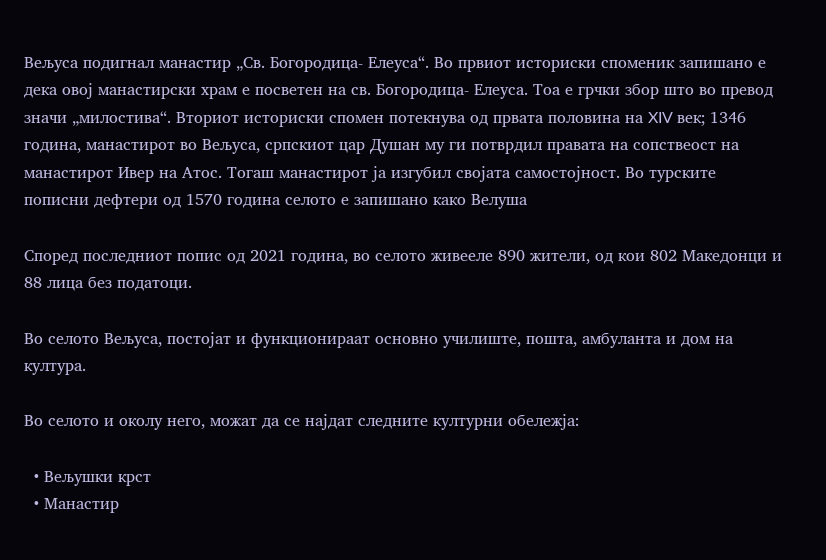Вељуса подигнал манастир „Св. Богородица- Елеуса“. Во првиот историски споменик запишано е дека овој манастирски храм е посветен на св. Богородица- Елеуса. Тоа е грчки збор што во превод значи „милостива“. Вториот историски спомен потекнува од првата половина на XIV век; 1346 година, манастирот во Вељуса, српскиот цар Душан му ги потврдил правата на сопствеост на манастирот Ивер на Атос. Тогаш манастирот ја изгубил својата самостојност. Во турските пописни дефтери од 1570 година селото е запишано како Велуша

Според последниот попис од 2021 година, во селото живееле 890 жители, од кои 802 Македонци и 88 лица без податоци.

Во селото Вељуса, постојат и функционираат основно училиште, пошта, амбуланта и дом на култура.

Во селото и околу него, можат да се најдат следните културни обележја:

  • Вељушки крст
  • Манастир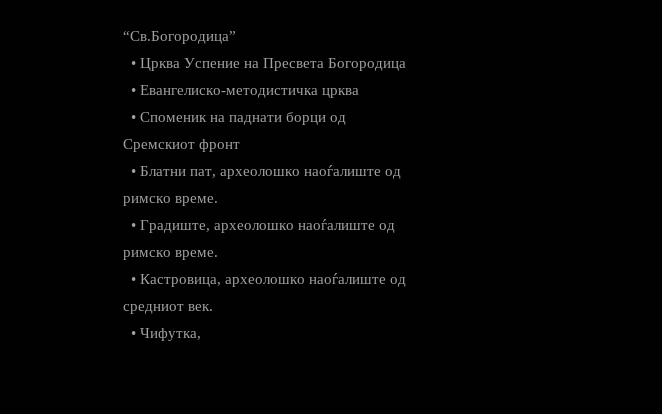“Св.Богородица”
  • Црква Успение на Пресвета Богородица
  • Евангелиско-методистичка црква
  • Споменик на паднати борци од Сремскиот фронт
  • Блатни пат, археолошко наоѓалиште од римско време.
  • Градиште, археолошко наоѓалиште од римско време.
  • Кастровица, археолошко наоѓалиште од средниот век.
  • Чифутка,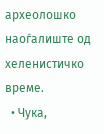археолошко наоѓалиште од хеленистичко време.
  • Чука,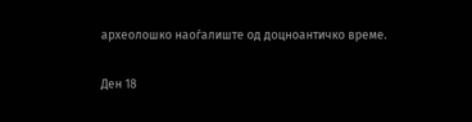археолошко наоѓалиште од доцноантичко време.

Ден 18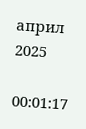април 2025

00:01:17